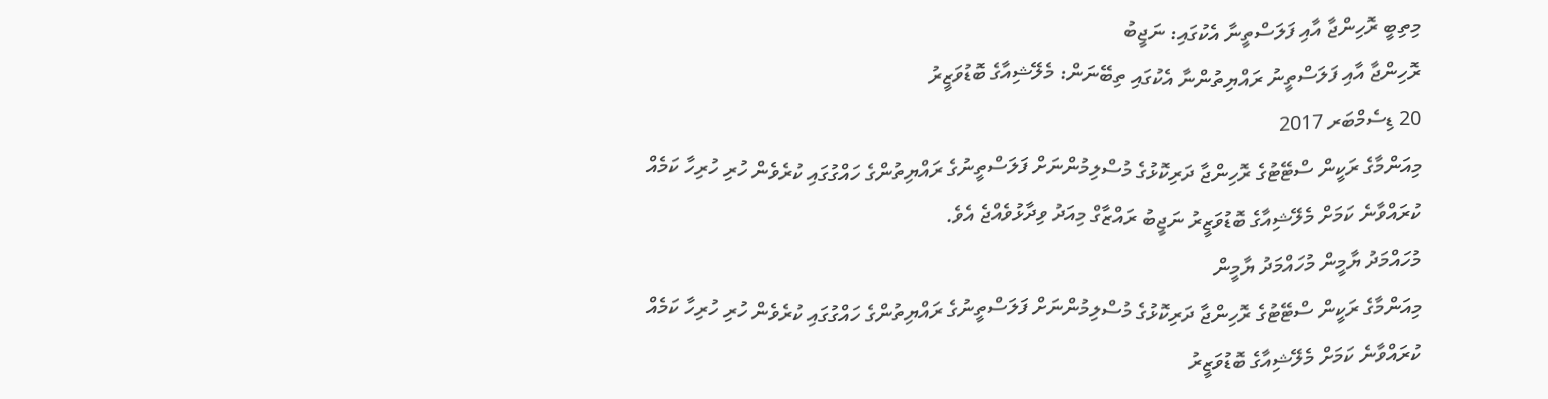މިތިބީ ރޮހިންޖާ އާއި ފަލަސްތީނާ އެކުގައި: ނަޖީބު
ރޮހިންޖާ އާއި ފަލަސްތީނު ރައްޔިތުންނާ އެކުގައި ތިބޭނަން: މެލޭޝިއާގެ ބޮޑުވަޒީރު
20 ޑިސެމްބަރ 2017
މިއަންމާގެ ރަކީން ސްޓޭޓުގެ ރޮހިންޖާ ދަރިކޮޅުގެ މުސްލިމުންނަށް ފަލަސްތީނުގެ ރައްޔިތުންގެ ހައްގުގައި ކުރެވެން ހުރި ހުރިހާ ކަމެއް ކުރައްވާނެ ކަމަށް މެލޭޝިއާގެ ބޮޑުވަޒީރު ނަޖީބު ރައްޒާގް މިއަދު ވިދާޅުވެއްޖެ އެވެ.
މުހައްމަދު ޔާމީން މުހައްމަދު ޔާމީން
މިއަންމާގެ ރަކީން ސްޓޭޓުގެ ރޮހިންޖާ ދަރިކޮޅުގެ މުސްލިމުންނަށް ފަލަސްތީނުގެ ރައްޔިތުންގެ ހައްގުގައި ކުރެވެން ހުރި ހުރިހާ ކަމެއް ކުރައްވާނެ ކަމަށް މެލޭޝިއާގެ ބޮޑުވަޒީރު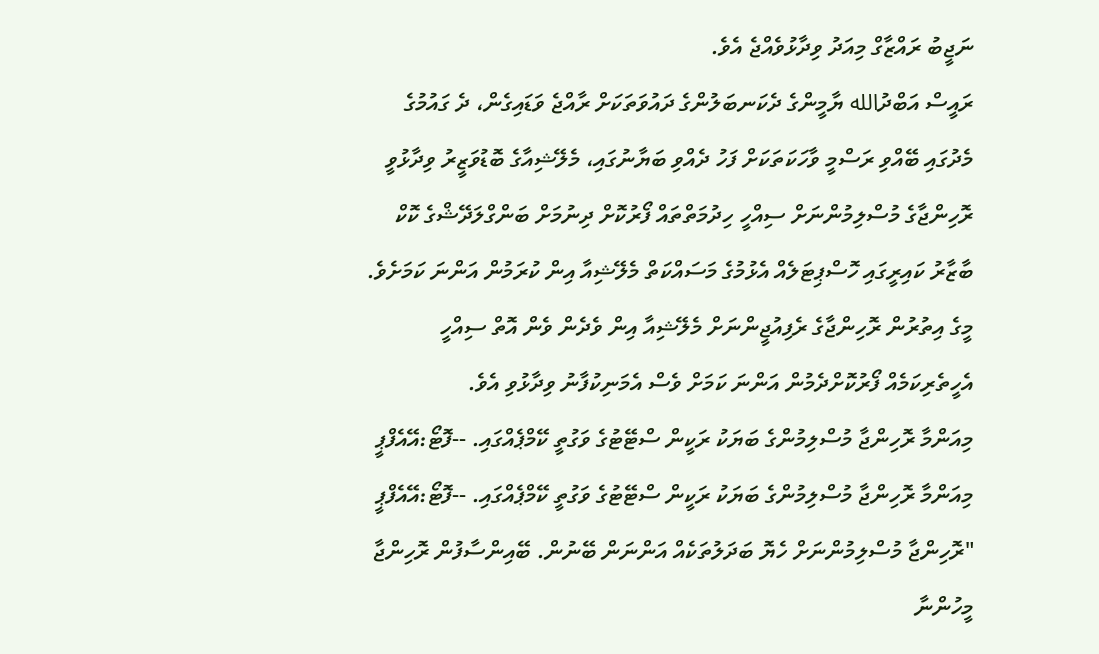ނަޖީބު ރައްޒާގް މިއަދު ވިދާޅުވެއްޖެ އެވެ.
ރައީސް އަބްދުالله ޔާމީންގެ ދެކަނބަލުންގެ ދައުވަތަކަށް ރާއްޖެ ވަޑައިގެން، ދެ ގައުމުގެ މެދުގައި ބޭއްވި ރަސްމީ ވާހަކަތަކަށް ފަހު ދެއްވި ބަޔާނުގައި، މެލޭޝިއާގެ ބޮޑުވަޒީރު ވިދާޅުވީ ރޮހިންޖާގެ މުސްލިމުންނަށް ސިއްހީ ހިދުމަތްތައް ފޯރުކޮށް ދިނުމަށް ބަންގްލަދޭޝްގެ ކޮކް ބާޒާރު ކައިރީގައި ހޮސްޕިޓަލެއް އެޅުމުގެ މަސައްކަތް މެލޭޝިއާ އިން ކުރަމުން އަންނަ ކަމަށެވެ.
މީގެ އިތުރުން ރޮހިންޖާގެ ރެފިއުޖީންނަށް މެލޭޝިއާ އިން ވެދެން ވެން އޮތް ސިއްހީ އެހީތެރިކަމެއް ފޯރުކޮށްދެމުން އަންނަ ކަމަށް ވެސް އެމަނިކުފާނު ވިދާޅުވި އެވެ.
މިއަންމާ ރޮހިންޖާ މުސްލިމުންގެ ބަޔަކު ރަކީން ސްޓޭޓުގެ ވަގުތީ ކޭމްޕެއްގައި. --ފޮޓޯ:އޭއެފްޕީ
މިއަންމާ ރޮހިންޖާ މުސްލިމުންގެ ބަޔަކު ރަކީން ސްޓޭޓުގެ ވަގުތީ ކޭމްޕެއްގައި. --ފޮޓޯ:އޭއެފްޕީ
"ރޮހިންޖާ މުސްލިމުންނަށް ހެޔޮ ބަދަލުތަކެއް އަންނަން ބޭނުން. ބޭއިންސާފުން ރޮހިންޖާ މީހުންނާ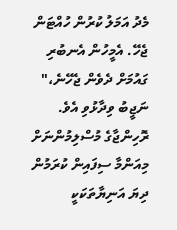މެދު އަމަލު ކުރުން ހުއްޓަން ޖެހޭ. އެމީހުން އެނބުރި ގައުމަށް ދެވެން ޖެހޭނެ،" ނަޖީބު ވިދާޅުވި އެވެ.
ރޮހިންޖާގެ މުސްލިމުންނަށް މިއަންމާ ސިފައިން ކުރަމުން ދިޔަ އަނިޔާތަކަކީ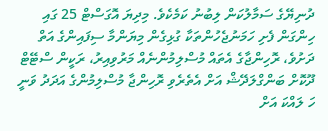ދުނިޔޭގެ ސަމާލުކަން ލިބުނު ކަމެކެވެ. މިދިޔަ އޮގަސްޓް 25 ގައި ހިންގަން ފެށި ހަމަނުޖެހުންތަކާ ގުޅިގެން މިޔަންމާ ސިފައިންގެ އަތް ދަށުވެ، ރޮހިންޖާގެ އެތައް މުސްލިމުންނެއް މަރުވިއިރު، ރަކީން ސްޓޭޓް ދޫކޮށް ބަންގްލަދޭޝް އަށް އެތެރެވި ރޮހިންޖާ މުސްލިމުންގެ އަދަދު ވަނީ ހަ ލައްކަ އަށް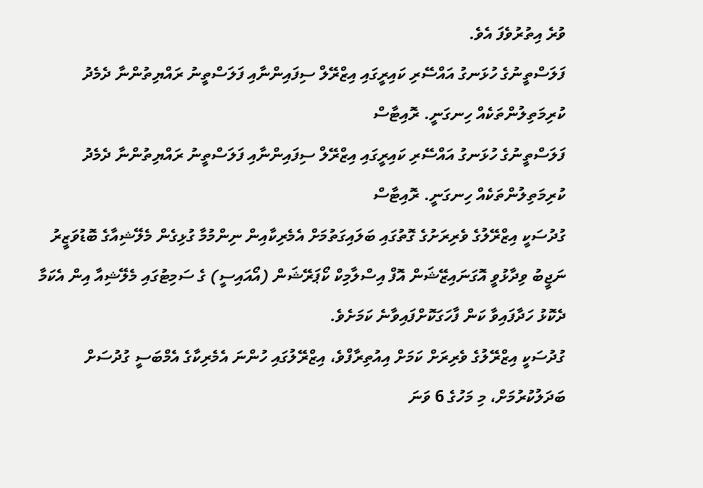ވުރެ އިތުރުވެފަ އެވެ.
ފަލަސްތީނުގެ ހުޅަނގު އައްސޭރި ކައިރީގައި އިޒްރޭލް ސިފައިންނާއި ފަލަސްތީނު ރައްޔިތުންނާ ދެމެދު ކުރިމަތިލުންތަކެއް ހިނގަނީ. ރޮއިޓާސް
ފަލަސްތީނުގެ ހުޅަނގު އައްސޭރި ކައިރީގައި އިޒްރޭލް ސިފައިންނާއި ފަލަސްތީނު ރައްޔިތުންނާ ދެމެދު ކުރިމަތިލުންތަކެއް ހިނގަނީ. ރޮއިޓާސް
ގުދުސަކީ އިޒްރޭލުގެ ވެރިރަށުގެ ގޮތުގައި ބަލައިގަތުމަށް އެމެރިކާއިން ނިންމުމާ ގުޅިގެން މެލޭޝިއާގެ ބޮޑުވަޒީރު ނަޖީބު ވިދާޅުވީ އޮގަނައިޒޭޝަން އޮފް އިސްލާމިކް ކޯޕަރޭޝަން (އޯއައިސީ) ގެ ސަމިޓުގައި މެލޭޝިއާ އިން އެކަމާ ދެކޮޅު ހަދާފައިވާ ކަން ފާހަގަކޮށްފައިވާނެ ކަމަށެވެ.
ގުދުސަކީ އިޒްރޭލުގެ ވެރިރަށް ކަމަށް އިއުތިރާފްވެ، އިޒްރޭލުގައި ހުންނަ އެމެރިކާގެ އެމްބަސީ ގުދުސަށް ބަދަލުކުރުމަށް، މި މަހުގެ 6 ވަނަ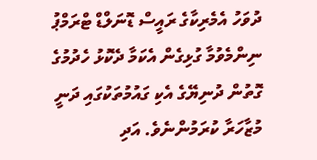ދުވަހު އެމެރިކާގެ ރައީސް ޑޮނަލްޑް ޓްރަމްޕު ނިންމެވުމާ ގުޅިގެން އެކަމާ ދެކޮޅު ހެދުމުގެ ގޮތުން ދުނިޔޭގެ އެކި ގައުމުތަކުގައި ދަނީ މުޒާހަރާ ކުރަމުންނެވެ. އަދި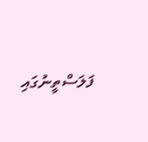ފަލަސްތީނުގައި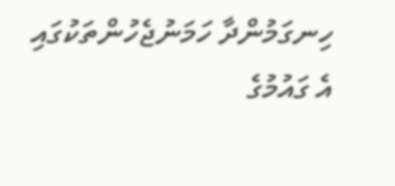ހިނގަމުންދާ ހަމަނުޖެހުންތަކުގައި އެ ގައުމުގެ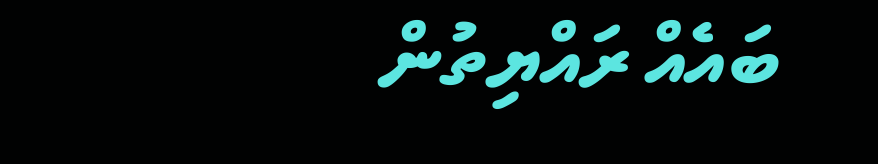ބައެއް ރައްޔިތުން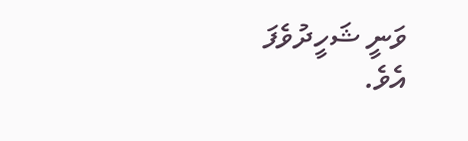ވަނީ ޝަހީދުވެފަ އެވެ.